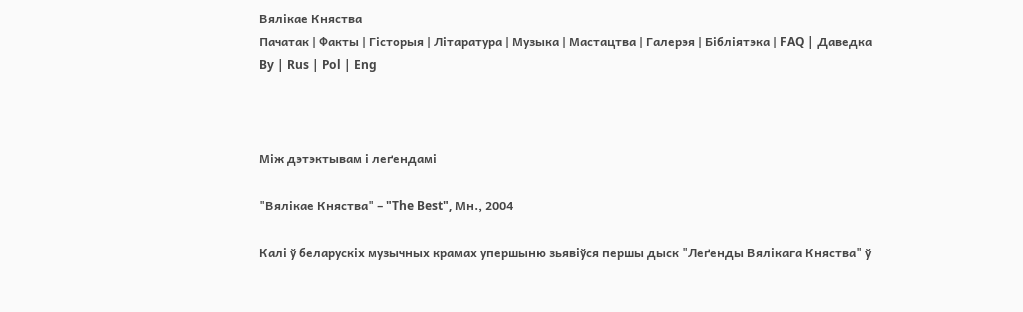Вялікае Княства
Пачатак | Факты | Гісторыя | Літаратура | Музыка | Мастацтва | Галерэя | Бібліятэка | FAQ | Даведка By | Rus | Pol | Eng



Між дэтэктывам і леґендамі

"Вялікае Княства" – "The Best", Мн., 2004

Калі ў беларускіх музычных крамах упершыню зьявіўся першы дыск "Леґенды Вялікага Княства" ў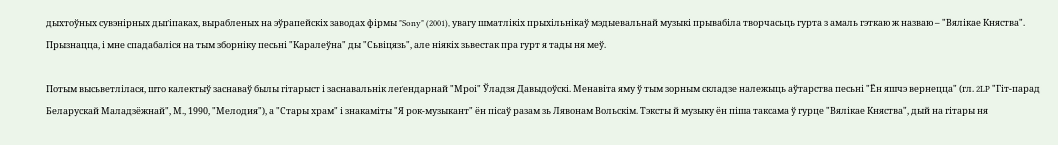дыхтоўных сувэнірных дыґіпаках, вырабленых на эўрапейскіх заводах фірмы "Sony" (2001), увагу шматлікіх прыхільнікаў мэдыевальнай музыкі прывабіла творчасьць гурта з амаль гэткаю ж назваю – "Вялікае Княства". Прызнацца, і мне спадабаліся на тым зборніку песьні "Каралеўна" ды "Сьвіцязь", але ніякіх зьвестак пра гурт я тады ня меў.

Потым высьветлілася, што калектыў заснаваў былы гітарыст і заснавальнік леґендарнай "Мроі" Ўладзя Давыдоўскі. Менавіта яму ў тым зорным складзе належыць аўтарства песьні "Ён яшчэ вернецца" (гл. 2LP "Гіт-парад Беларускай Маладзёжнай", М., 1990, "Мелодия"), а "Стары храм" і знакаміты "Я рок-музыкант" ён пісаў разам зь Лявонам Вольскім. Тэксты й музыку ён піша таксама ў гурце "Вялікае Княства", дый на гітары ня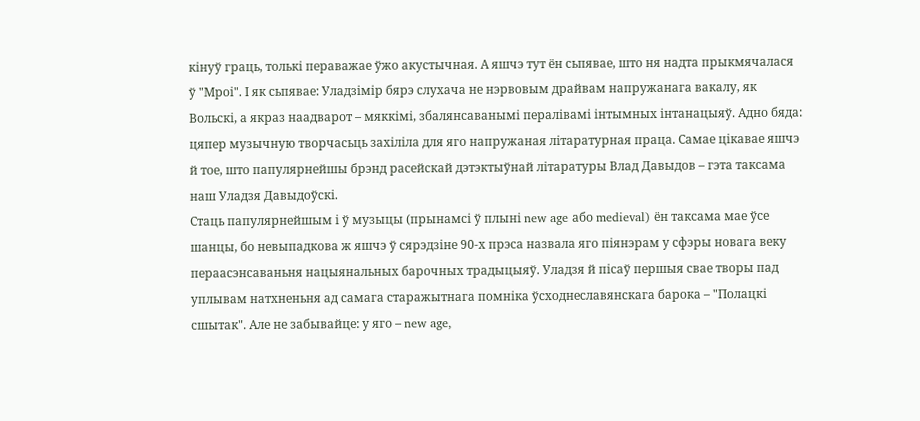кінуў граць, толькі пераважае ўжо акустычная. А яшчэ тут ён сьпявае, што ня надта прыкмячалася ў "Мроі". І як сьпявае: Уладзімір бярэ слухача не нэрвовым драйвам напружанага вакалу, як Вольскі, а якраз наадварот – мяккімі, збалянсаванымі пералівамі інтымных інтанацыяў. Адно бяда: цяпер музычную творчасьць захіліла для яго напружаная літаратурная праца. Самае цікавае яшчэ й тое, што папулярнейшы брэнд расейскай дэтэктыўнай літаратуры Влад Давыдов – гэта таксама наш Уладзя Давыдоўскі.
Стаць папулярнейшым і ў музыцы (прынамсі ў плыні new age або medieval) ён таксама мае ўсе шанцы, бо невыпадкова ж яшчэ ў сярэдзіне 90-х прэса назвала яго піянэрам у сфэры новага веку пераасэнсаваньня нацыянальных барочных традыцыяў. Уладзя й пісаў першыя свае творы пад уплывам натхненьня ад самага старажытнага помніка ўсходнеславянскага барока – "Полацкі сшытак". Але не забывайце: у яго – new age,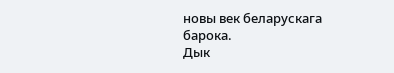новы век беларускага барока.
Дык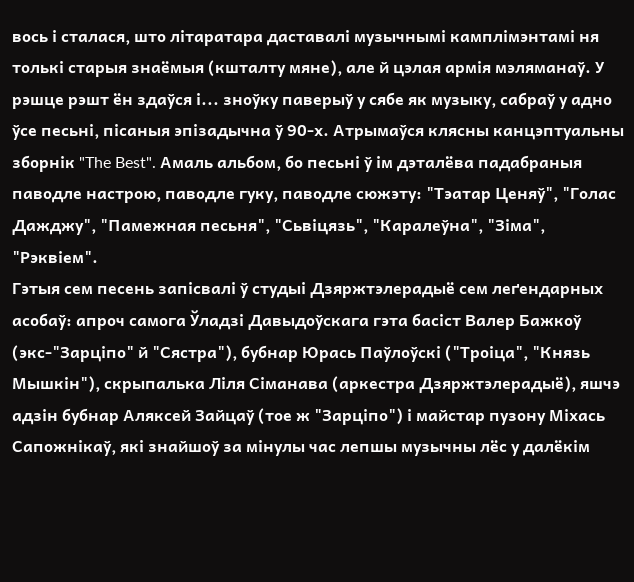вось і сталася, што літаратара даставалі музычнымі камплімэнтамі ня толькі старыя знаёмыя (кшталту мяне), але й цэлая армія мэляманаў. У рэшце рэшт ён здаўся і... зноўку паверыў у сябе як музыку, сабраў у адно ўсе песьні, пісаныя эпізадычна ў 90-х. Атрымаўся клясны канцэптуальны зборнік "The Best". Амаль альбом, бо песьні ў ім дэталёва падабраныя паводле настрою, паводле гуку, паводле сюжэту: "Тэатар Ценяў", "Голас Дажджу", "Памежная песьня", "Сьвіцязь", "Каралеўна", "Зіма", "Рэквіем".
Гэтыя сем песень запісвалі ў студыі Дзяржтэлерадыё сем леґендарных асобаў: апроч самога Ўладзі Давыдоўскага гэта басіст Валер Бажкоў (экс-"Зарціпо" й "Сястра"), бубнар Юрась Паўлоўскі ("Троіца", "Князь Мышкін"), скрыпалька Ліля Сіманава (аркестра Дзяржтэлерадыё), яшчэ адзін бубнар Аляксей Зайцаў (тое ж "Зарціпо") і майстар пузону Міхась Сапожнікаў, які знайшоў за мінулы час лепшы музычны лёс у далёкім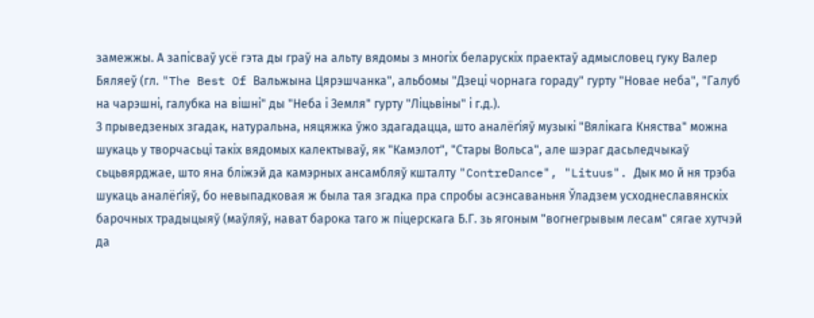замежжы. А запісваў усё гэта ды граў на альту вядомы з многіх беларускіх праектаў адмысловец гуку Валер Бяляеў (гл. "The Best Of Вальжына Цярэшчанка", альбомы "Дзеці чорнага гораду" гурту "Новае неба", "Галуб на чарэшні, галубка на вішні" ды "Неба і Земля" гурту "Ліцьвіны" і г.д.).
З прыведзеных згадак, натуральна, няцяжка ўжо здагадацца, што аналёґіяў музыкі "Вялікага Княства" можна шукаць у творчасьці такіх вядомых калектываў, як "Камэлот", "Стары Вольса", але шэраг дасьледчыкаў сьцьвярджае, што яна бліжэй да камэрных ансамбляў кшталту "ContreDance", "Lituus". Дык мо й ня трэба шукаць аналёґіяў, бо невыпадковая ж была тая згадка пра спробы асэнсаваньня Ўладзем усходнеславянскіх барочных традыцыяў (маўляў, нават барока таго ж піцерскага Б.Г. зь ягоным "вогнегрывым лесам" сягае хутчэй да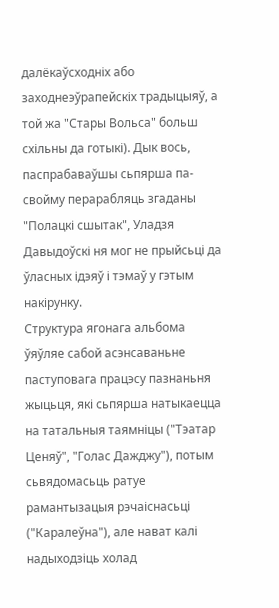далёкаўсходніх або заходнеэўрапейскіх традыцыяў, а той жа "Стары Вольса" больш схільны да готыкі). Дык вось, паспрабаваўшы сьпярша па-свойму перарабляць згаданы "Полацкі сшытак", Уладзя Давыдоўскі ня мог не прыйсьці да ўласных ідэяў і тэмаў у гэтым накірунку.
Структура ягонага альбома ўяўляе сабой асэнсаваньне паступовага працэсу пазнаньня жыцьця, які сьпярша натыкаецца на татальныя таямніцы ("Тэатар Ценяў", "Голас Дажджу"), потым сьвядомасьць ратуе рамантызацыя рэчаіснасьці ("Каралеўна"), але нават калі надыходзіць холад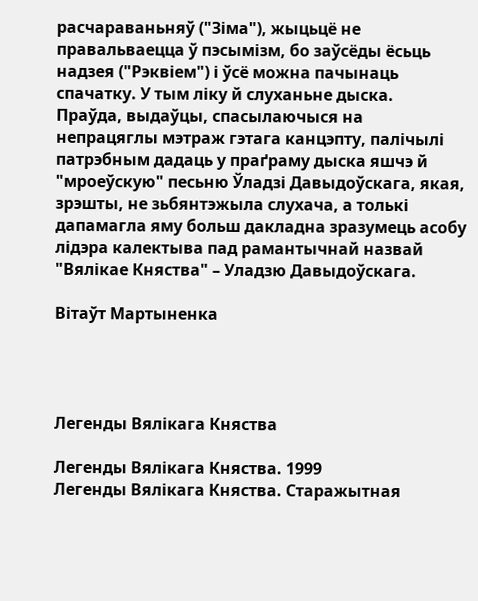расчараваньняў ("Зіма"), жыцьцё не правальваецца ў пэсымізм, бо заўсёды ёсьць надзея ("Рэквіем") і ўсё можна пачынаць спачатку. У тым ліку й слуханьне дыска.
Праўда, выдаўцы, спасылаючыся на непрацяглы мэтраж гэтага канцэпту, палічылі патрэбным дадаць у праґраму дыска яшчэ й "мроеўскую" песьню Ўладзі Давыдоўскага, якая, зрэшты, не зьбянтэжыла слухача, а толькі дапамагла яму больш дакладна зразумець асобу лідэра калектыва пад рамантычнай назвай "Вялікае Княства" – Уладзю Давыдоўскага.

Вітаўт Мартыненка




Легенды Вялікага Княства

Легенды Вялікага Княства. 1999
Легенды Вялікага Княства. Старажытная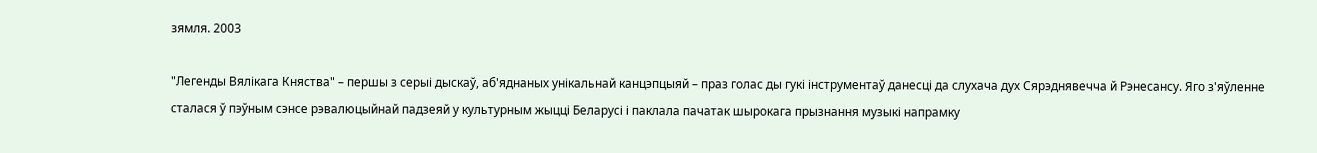зямля. 2003

"Легенды Вялікага Княства" – першы з серыі дыскаў, аб'яднаных унікальнай канцэпцыяй – праз голас ды гукі інструментаў данесці да слухача дух Сярэднявечча й Рэнесансу. Яго з'яўленне сталася ў пэўным сэнсе рэвалюцыйнай падзеяй у культурным жыцці Беларусі і паклала пачатак шырокага прызнання музыкі напрамку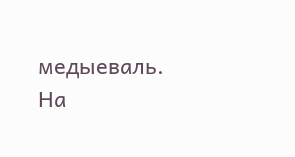медыеваль.
На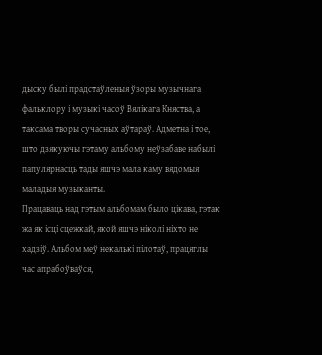дыску былі прадстаўленыя ўзоры музычнага фальклору і музыкі часоў Вялікага Княства, а таксама творы сучасных аўтараў. Адметна і тое, што дзякуючы гэтаму альбому неўзабаве набылі папулярнасць тады яшчэ мала каму вядомыя маладыя музыканты.
Працаваць над гэтым альбомам было цікава, гэтак жа як ісці сцежкай, якой яшчэ ніколі ніхто не хадзіў. Альбом меў некалькі пілотаў, працяглы час апрабоўваўся,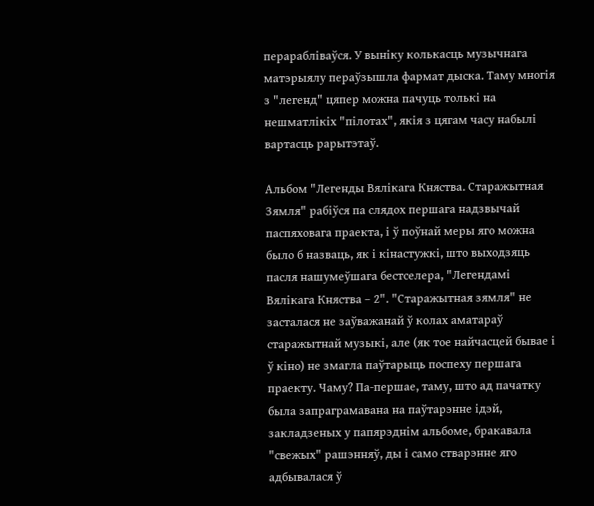перарабліваўся. У выніку колькасць музычнага матэрыялу пераўзышла фармат дыска. Таму многія з "легенд" цяпер можна пачуць толькі на нешматлікіх "пілотах", якія з цягам часу набылі вартасць рарытэтаў.

Альбом "Легенды Вялікага Княства. Старажытная Зямля" рабіўся па слядох першага надзвычай паспяховага праекта, і ў поўнай меры яго можна было б назваць, як і кінастужкі, што выходзяць пасля нашумеўшага бестселера, "Легендамі Вялікага Княства – 2". "Старажытная зямля" не засталася не заўважанай ў колах аматараў старажытнай музыкі, але (як тое найчасцей бывае і ў кіно) не змагла паўтарыць поспеху першага праекту. Чаму? Па-першае, таму, што ад пачатку была запраграмавана на паўтарэнне ідэй, закладзеных у папярэднім альбоме, бракавала "свежых" рашэнняў, ды і само стварэнне яго адбывалася ў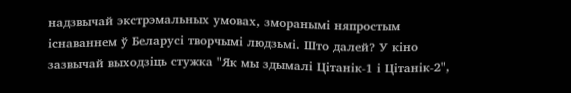надзвычай экстрэмальных умовах, зморанымі няпростым існаваннем ў Беларусі творчымі людзьмі. Што далей? У кіно зазвычай выходзіць стужка "Як мы здымалі Цітанік-1 і Цітанік-2",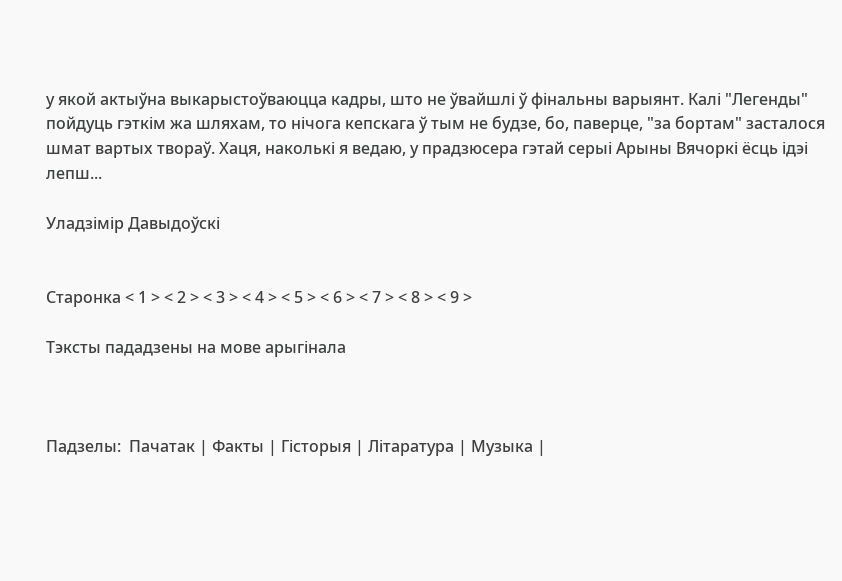у якой актыўна выкарыстоўваюцца кадры, што не ўвайшлі ў фінальны варыянт. Калі "Легенды" пойдуць гэткім жа шляхам, то нічога кепскага ў тым не будзе, бо, паверце, "за бортам" засталося шмат вартых твораў. Хаця, наколькі я ведаю, у прадзюсера гэтай серыі Арыны Вячоркі ёсць ідэі лепш...

Уладзімір Давыдоўскі


Старонка < 1 > < 2 > < 3 > < 4 > < 5 > < 6 > < 7 > < 8 > < 9 >

Тэксты пададзены на мове арыгінала



Падзелы:  Пачатак | Факты | Гісторыя | Літаратура | Музыка |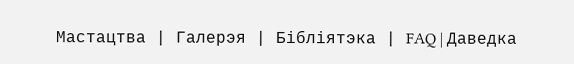Мастацтва | Галерэя | Бібліятэка | FAQ | Даведка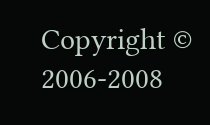Copyright © 2006-2008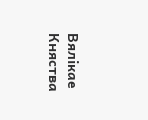Вялікае Княства